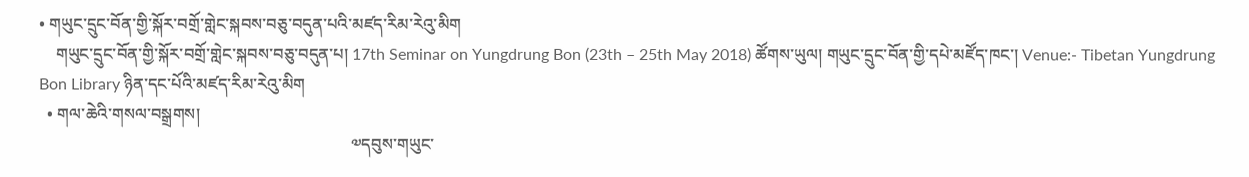• གཡུང་དྲུང་བོན་གྱི་སྐོར་བགྲོ་གླེང་སྐབས་བཅུ་བདུན་པའི་མཛད་རིམ་རེའུ་མིག
    གཡུང་དྲུང་བོན་གྱི་སྐོར་བགྲོ་གླེང་སྐབས་བཅུ་བདུན་པ། 17th Seminar on Yungdrung Bon (23th – 25th May 2018) ཚོགས་ཡུལ། གཡུང་དྲུང་བོན་གྱི་དཔེ་མཛོད་ཁང་། Venue:- Tibetan Yungdrung Bon Library ཉིན་དང་པོའི་མཛད་རིམ་རེའུ་མིག
  • གལ་ཆེའི་གསལ་བསྒྲགས།
                                                                           ༧དབུས་གཡུང་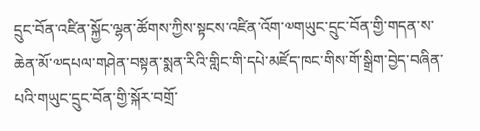དྲུང་བོན་འཛིན་སྐྱོང་ལྷན་ཚོགས་ཀྱིས་སྟངས་འཛིན་འོག་༧གཡུང་དྲུང་བོན་གྱི་གདན་ས་ཆེན་མོ་༧དཔལ་གཤེན་བསྟན་སྨན་རིའི་གླིང་གི་དཔེ་མཛོད་ཁང་གིས་གོ་སྒྲིག་བྱེད་བཞིན་པའི་གཡུང་དྲུང་བོན་གྱི་སྐོར་བགྲོ་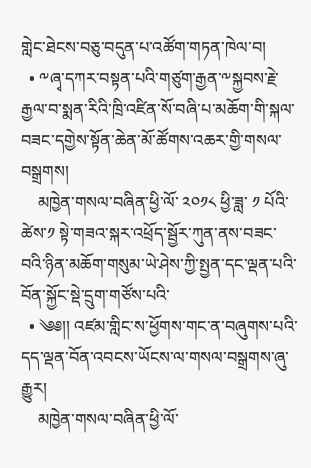གླེང་ཐེངས་བཅུ་བདུན་པ་འཚོག་གཏན་ཁེལ་བ།
  • ༸ཞྭ་དཀར་བསྟན་པའི་གཙུག་རྒྱན་༸སྐྱབས་རྗེ་རྒྱལ་བ་སྨན་རིའི་ཁྲི་འཛིན་སོ་བཞི་པ་མཆོག་གི་སྐལ་བཟང་དགྱེས་སྟོན་ཆེན་མོ་ཚོགས་འཆར་གྱི་གསལ་བསྒྲགས།
    མཁྱེན་གསལ་བཞིན་ཕྱི་ལོ་ ༢༠༡༨ ཕྱི་ཟླ་ ༡ པོའི་ཚེས་༡ སྟེ་གཟའ་སྐར་འཕྲོད་སྦྱོར་ཀུན་ནས་བཟང་བའི་ཉིན་མཆོག་གསུམ་ཡེ་ཤེས་ཀྱི་སྤྱན་དང་ལྡན་པའི་བོན་སྐྱོང་སྡེ་དྲུག་གཙོས་པའི་
  • ༄༅།། འཛམ་གླིང་ས་ཕྱོགས་གང་ན་བཞུགས་པའི་དད་ལྡན་བོན་འབངས་ཡོངས་ལ་གསལ་བསྒྲགས་ཞུ་རྒྱུར།
    མཁྱེན་གསལ་བཞིན་ཕྱི་ལོ་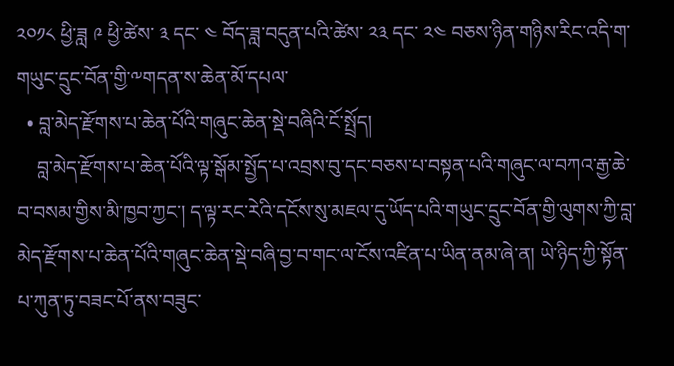༢༠༡༨ ཕྱི་ཟླ ༩ ཕྱི་ཚེས་ ༣ དང་ ༤ བོད་ཟླ་བདུན་པའི་ཚེས་ ༢༣ དང་ ༢༤ བཅས་ཉིན་གཉིས་རིང་འདི་ག་གཡུང་དྲུང་བོན་གྱི་༸གདན་ས་ཆེན་མོ་དཔལ་
  • བླ་མེད་རྫོགས་པ་ཆེན་པོའི་གཞུང་ཆེན་སྡེ་བཞིའི་ངོ་སྤྲོད།
    བླ་མེད་རྫོགས་པ་ཆེན་པོའི་ལྟ་སྒོམ་སྤྱོད་པ་འབྲས་བུ་དང་བཅས་པ་བསྟན་པའི་གཞུང་ལ་བཀའ་རྒྱ་ཆེ་བ་བསམ་གྱིས་མི་ཁྱབ་ཀྱང་། ད་ལྟ་རང་རེའི་དངོས་སུ་མཇལ་དུ་ཡོད་པའི་གཡུང་དྲུང་བོན་གྱི་ལུགས་ཀྱི་བླ་མེད་རྫོགས་པ་ཆེན་པོའི་གཞུང་ཆེན་སྡེ་བཞི་བྱ་བ་གང་ལ་ངོས་འཛིན་པ་ཡིན་ནམ་ཞེ་ན། ཡེ་ཉིད་ཀྱི་སྟོན་པ་ཀུན་ཏུ་བཟང་པོ་ནས་བཟུང་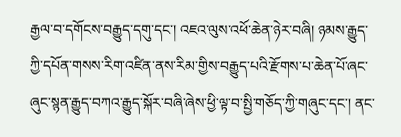རྒྱལ་བ་དགོངས་བརྒྱུད་དགུ་དང་། འཇའ་ལུས་འཕོ་ཆེན་ཉེར་བཞི། ཉམས་རྒྱུད་ཀྱི་དཔོན་གསས་རིག་འཛིན་ནས་རིམ་གྱིས་བརྒྱུད་པའི་རྫོགས་པ་ཆེན་པོ་ཞང་ཞུང་སྙན་རྒྱུད་བཀའ་རྒྱུད་སྐོར་བཞི་ཞེས་ཕྱི་ལྟ་བ་སྤྱི་གཅོད་ཀྱི་གཞུང་དང་། ནང་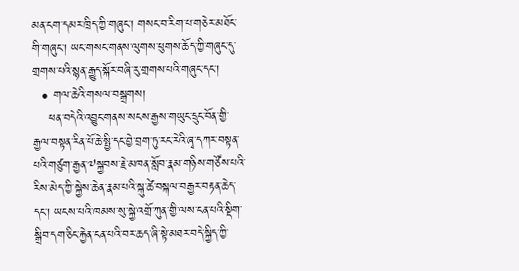མན་ངག་དམར་ཁྲིད་ཀྱི་གཞུང་། གསང་བ་རིག་པ་གཅེར་མཐོང་གི་གཞུང་། ཡང་གསང་གནས་ལུགས་ཕུགས་ཆོད་ཀྱི་གཞུང་དུ་གྲགས་པའི་སྙན་རྒྱུད་སྐོར་བཞི་རུ་གྲགས་པའི་གཞུང་དང་།
  • གལ་ཆེའི་གསལ་བསྒྲགས།
    ཕན་བདེའི་འབྱུང་གནས་སངས་རྒྱས་གཡུང་དྲུང་བོན་གྱི་རྒྱལ་བསྟན་རིན་པོ་ཆེ་སྤྱི་དང་བྱེ་བྲག་ཏུ་རང་རེའི་ཞྭ་དཀར་བསྟན་པའི་གཙུག་རྒྱན་༧སྐྱབས་རྗེ་མཁན་སློབ་རྣམ་གཉིས་གཙོས་པའི་རིས་མེད་ཀྱི་སྐྱེས་ཆེན་རྣམ་པའི་སྐུ་ཚེ་བསྐལ་བརྒྱར་བརྟན་ཆེད་དང་། ཡངས་པའི་ཁམས་སུ་སྐྱེ་འགྲོ་ཀུན་གྱི་ལས་ངན་པའི་སྡིག་སྒྲིབ་དག་ཅིང་རྐྱེན་ངན་པའི་བར་ཆད་ཞི་སྟེ་མཐར་བདེ་སྐྱིད་ཀྱི་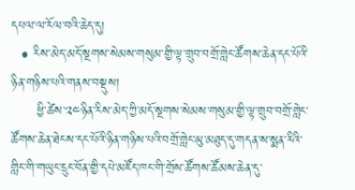དཔལ་ལ་རོལ་བའི་ཆེད་དུ།
  • རིས་མེད་མདོ་སྔགས་སེམས་གསུམ་གྱི་ལྟ་གྲུབ་བགྲོ་གླེང་ཚོགས་ཆེན་དང་པོའི་ཉིན་གཉིས་པའི་གནས་བསྡུས།
      ཕྱི་ཚེས་༢༤ཉིན་རིས་མེད་ཀྱི་མདོ་སྔགས་སེམས་གསུམ་གྱི་ལྟ་གྲུབ་བགྲོ་གླེང་ཚོགས་ཆེན་ཐེངས་དང་པོའི་ཉིན་གཉིས་པའི་བགྲོ་གླེང་མུ་མཐུད་དུ་གདན་ས་སྨན་རིའི་གླིང་གི་གཡུང་དྲུང་བོན་གྱི་དཔེ་མཛོད་ཁང་གི་གྲོས་ཚོགས་ཚོམས་ཆེན་དུ་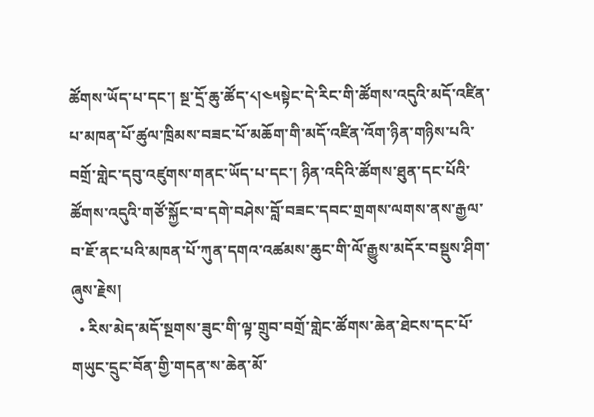ཚོགས་ཡོད་པ་དང་། སྔ་དྲོ་ཆུ་ཚོད་༨།༤༥སྟེང་དེ་རིང་གི་ཚོགས་འདུའི་མདོ་འཛིན་པ་མཁན་པོ་ཚུལ་ཁྲིམས་བཟང་པོ་མཆོག་གི་མདོ་འཛིན་འོག་ཉིན་གཉིས་པའི་བགྲོ་གླེང་དབུ་འཛུགས་གནང་ཡོད་པ་དང་། ཉིན་འདིའི་ཚོགས་ཐུན་དང་པོའི་ཚོགས་འདུའི་གཙོ་སྐྱོང་བ་དགེ་བཤེས་བློ་བཟང་དབང་གྲགས་ལགས་ནས་རྒྱལ་བ་ཇོ་ནང་པའི་མཁན་པོ་ཀུན་དགའ་འཚམས་ཆུང་གི་ལོ་རྒྱུས་མདོར་བསྡུས་ཤིག་ཞུས་རྗེས།
  • རིས་མེད་མདོ་སྔགས་ཟུང་གི་ལྟ་གྲུབ་བགྲོ་གླེང་ཚོགས་ཆེན་ཐེངས་དང་པོ་གཡུང་དྲུང་བོན་གྱི་གདན་ས་ཆེན་མོ་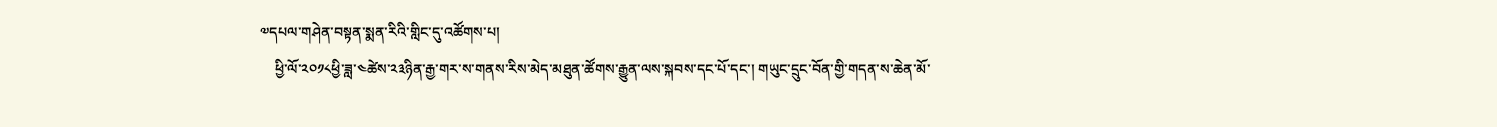༧དཔལ་གཤེན་བསྟན་སྨན་རིའི་གླིང་དུ་འཚོགས་པ།
    ཕྱི་ལོ་༢༠༡༨ཕྱི་ཟླ་༤ཚེས་༢༣ཉིན་རྒྱ་གར་ས་གནས་རིས་མེད་མཐུན་ཚོགས་རྒྱུན་ལས་སྐབས་དང་པོ་དང་། གཡུང་དྲུང་བོན་གྱི་གདན་ས་ཆེན་མོ་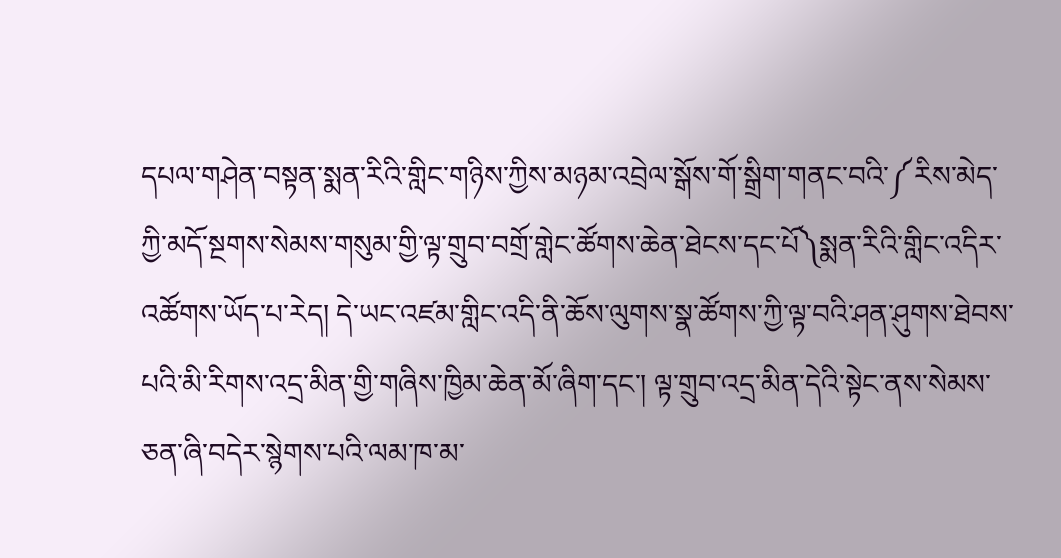དཔལ་གཤེན་བསྟན་སྨན་རིའི་གླིང་གཉིས་ཀྱིས་མཉམ་འབྲེལ་སྒོས་གོ་སྒྲིག་གནང་བའི་༼རིས་མེད་ཀྱི་མདོ་སྔགས་སེམས་གསུམ་གྱི་ལྟ་གྲུབ་བགྲོ་གླེང་ཚོགས་ཆེན་ཐེངས་དང་པོ༽སྨན་རིའི་གླིང་འདིར་འཚོགས་ཡོད་པ་རེད། དེ་ཡང་འཛམ་གླིང་འདི་ནི་ཆོས་ལུགས་སྣ་ཚོགས་ཀྱི་ལྟ་བའི་ཤན་ཤུགས་ཐེབས་པའི་མི་རིགས་འདྲ་མིན་གྱི་གཞིས་ཁྱིམ་ཆེན་མོ་ཞིག་དང་། ལྟ་གྲུབ་འདྲ་མིན་དེའི་སྟེང་ནས་སེམས་ཅན་ཞི་བདེར་སྙེགས་པའི་ལམ་ཁ་མ་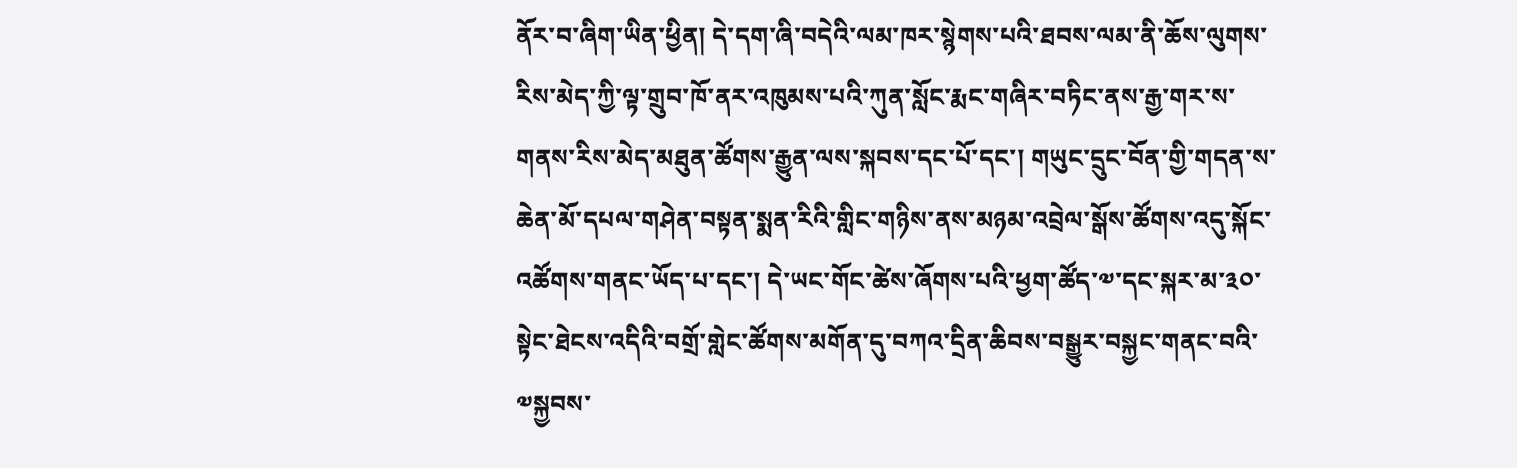ནོར་བ་ཞིག་ཡིན་ཕྱིན། དེ་དག་ཞི་བདེའི་ལམ་ཁར་སྙེགས་པའི་ཐབས་ལམ་ནི་ཆོས་ལུགས་རིས་མེད་ཀྱི་ལྟ་གྲུབ་ཁོ་ནར་འཁུམས་པའི་ཀུན་སློང་རྨང་གཞིར་བཏིང་ནས་རྒྱ་གར་ས་གནས་རིས་མེད་མཐུན་ཚོགས་རྒྱུན་ལས་སྐབས་དང་པོ་དང་། གཡུང་དྲུང་བོན་གྱི་གདན་ས་ཆེན་མོ་དཔལ་གཤེན་བསྟན་སྨན་རིའི་གླིང་གཉིས་ནས་མཉམ་འབྲེལ་སྒོས་ཚོགས་འདུ་སྐོང་འཚོགས་གནང་ཡོད་པ་དང་། དེ་ཡང་གོང་ཚེས་ཞོགས་པའི་ཕྱག་ཚོད་༧་དང་སྐར་མ་༣༠་སྟེང་ཐེངས་འདིའི་བགྲོ་གླེང་ཚོགས་མགོན་དུ་བཀའ་དྲིན་ཆིབས་བསྒྱུར་བསྐྱང་གནང་བའི་༧སྐྱབས་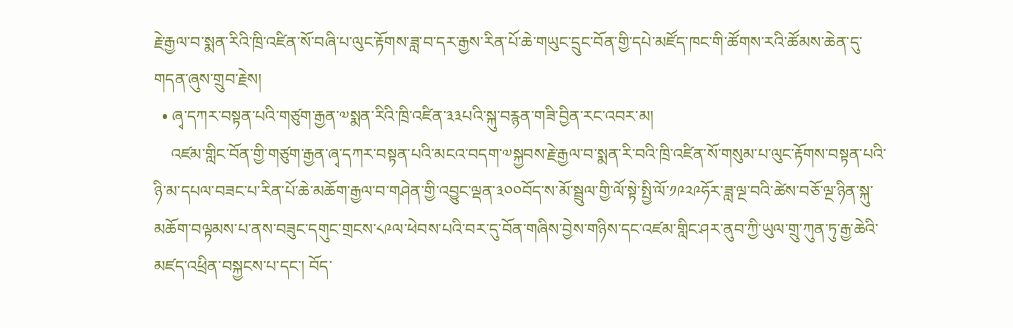རྗེ་རྒྱལ་བ་སྨན་རིའི་ཁྲི་འཛིན་སོ་བཞི་པ་ལུང་རྟོགས་ཟླ་བ་དར་རྒྱས་རིན་པོ་ཆེ་གཡུང་དྲུང་བོན་གྱི་དཔེ་མཛོད་ཁང་གི་ཚོགས་རའི་ཚོམས་ཆེན་དུ་གདན་ཞུས་གྲུབ་རྗེས།
  • ཞྭ་དཀར་བསྟན་པའི་གཙུག་རྒྱན་༧སྨན་རིའི་ཁྲི་འཛིན་༣༣པའི་སྐུ་བརྙན་གཟི་བྱིན་རང་འབར་མ།
    འཛམ་གླིང་བོན་གྱི་གཙུག་རྒྱན་ཞྭ་དཀར་བསྟན་པའི་མངའ་བདག་༧སྐྱབས་རྗེ་རྒྱལ་བ་སྨན་རི་བའི་ཁྲི་འཛིན་སོ་གསུམ་པ་ལུང་རྟོགས་བསྟན་པའི་ཉི་མ་དཔལ་བཟང་པ་རིན་པོ་ཆེ་མཆོག་རྒྱལ་བ་གཤེན་གྱི་འབྱུང་ལྡན་༣༠༠བོད་ས་མོ་སྦྲུལ་གྱི་ལོ་སྟེ་སྤྱི་ལོ་༡༩༢༩ཧོར་ཟླ་ལྔ་བའི་ཚེས་བཅོ་ལྔ་ཉིན་སྐུ་མཆོག་བལྟམས་པ་ནས་བཟུང་དགུང་གྲངས་༨༩ལ་ཕེབས་པའི་བར་དུ་བོན་གཞིས་བྱེས་གཉིས་དང་འཛམ་གླིང་ཤར་ནུབ་ཀྱི་ཡུལ་གྲུ་ཀུན་ཏུ་རྒྱ་ཆེའི་མཛད་འཕྲིན་བསྐྱངས་པ་དང་། བོད་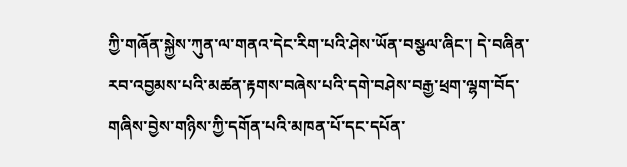ཀྱི་གཞོན་སྐྱེས་ཀུན་ལ་གནའ་དེང་རིག་པའི་ཤེས་ཡོན་བསྩལ་ཞིང་། དེ་བཞིན་རབ་འབྱམས་པའི་མཚན་རྟགས་བཞེས་པའི་དགེ་བཤེས་བརྒྱ་ཕྲག་ལྷག་བོད་གཞིས་བྱེས་གཉིས་ཀྱི་དགོན་པའི་མཁན་པོ་དང་དཔོན་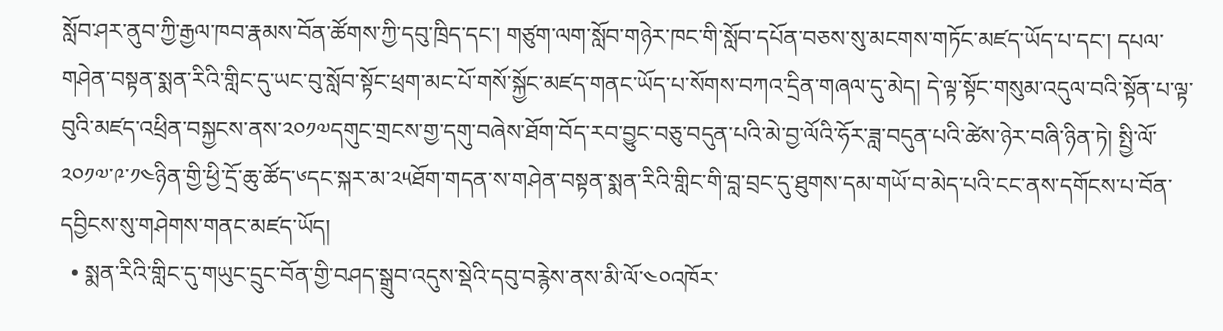སློབ་ཤར་ནུབ་ཀྱི་རྒྱལ་ཁབ་རྣམས་བོན་ཚོགས་ཀྱི་དབུ་ཁྲིད་དང་། གཙུག་ལག་སློབ་གཉེར་ཁང་གི་སློབ་དཔོན་བཅས་སུ་མངགས་གཏོང་མཛད་ཡོད་པ་དང་། དཔལ་གཤེན་བསྟན་སྨན་རིའི་གླིང་དུ་ཡང་བུ་སློབ་སྟོང་ཕྲག་མང་པོ་གསོ་སྐྱོང་མཛད་གནང་ཡོད་པ་སོགས་བཀའ་དྲིན་གཞལ་དུ་མེད། དེ་ལྟ་སྟོང་གསུམ་འདུལ་བའི་སྟོན་པ་ལྟ་བུའི་མཛད་འཕྲིན་བསྐྱངས་ནས་༢༠༡༧དགུང་གྲངས་གྱ་དགུ་བཞེས་ཐོག་བོད་རབ་བྱུང་བཅུ་བདུན་པའི་མེ་བྱ་ལོའི་ཧོར་ཟླ་བདུན་པའི་ཚེས་ཉེར་བཞི་ཉིན་ཏེ། སྤྱི་ལོ་༢༠༡༧་༩་༡༤ཉིན་གྱི་ཕྱི་དྲོ་ཆུ་ཚོད་༦དང་སྐར་མ་༢༥ཐོག་གདན་ས་གཤེན་བསྟན་སྨན་རིའི་གླིང་གི་བླ་བྲང་དུ་ཐུགས་དམ་གཡོ་བ་མེད་པའི་ངང་ནས་དགོངས་པ་བོན་དབྱིངས་སུ་གཤེགས་གནང་མཛད་ཡོད།
  • སྨན་རིའི་གླིང་དུ་གཡུང་དྲུང་བོན་གྱི་བཤད་སྒྲུབ་འདུས་སྡེའི་དབུ་བརྙེས་ནས་མི་ལོ་༤༠འཁོར་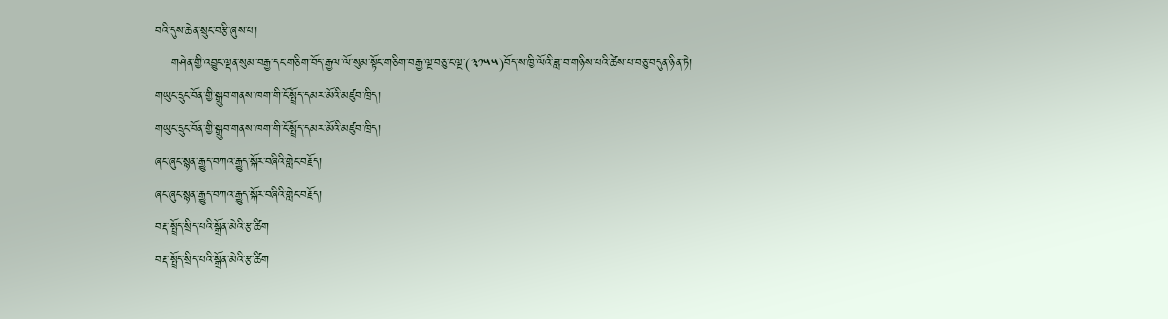བའི་དུས་ཆེན་སྲུང་བརྩི་ཞུས་པ།
    གཤེན་གྱི་འབྱུང་ལྡན་སུམ་བརྒྱ་དང་གཅིག་བོད་རྒྱལ་ལོ་སུམ་སྟོང་གཅིག་བརྒྱ་ལྔ་བཅུ་ང་ལྔ་(༣༡༥༥)བོད་ས་ཁྱི་ལོའི་ཟླ་བ་གཉིས་པའི་ཚེས་པ་བཅུ་བདུན་ཉིན་ཏེ།
གཡུང་དྲུང་བོན་གྱི་སྒྲུབ་གནས་ཁག་གི་ངོ་སྤྲོད་དམར་མོའི་མཛུབ་ཁྲིད།
གཡུང་དྲུང་བོན་གྱི་སྒྲུབ་གནས་ཁག་གི་ངོ་སྤྲོད་དམར་མོའི་མཛུབ་ཁྲིད།
ཞང་ཞུང་སྙན་རྒྱུད་བཀའ་རྒྱུད་སྐོར་བཞིའི་གླེང་བརྗོད།
ཞང་ཞུང་སྙན་རྒྱུད་བཀའ་རྒྱུད་སྐོར་བཞིའི་གླེང་བརྗོད།
བརྡ་སྤྲོད་སྲིད་པའི་སྒྲོན་མེའི་རྩ་ཚིག
བརྡ་སྤྲོད་སྲིད་པའི་སྒྲོན་མེའི་རྩ་ཚིག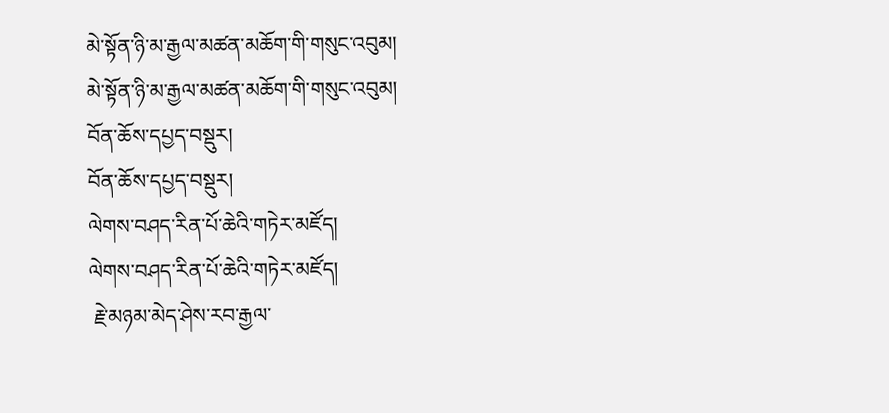མེ་སྟོན་ཉི་མ་རྒྱལ་མཚན་མཆོག་གི་གསུང་འབུམ།
མེ་སྟོན་ཉི་མ་རྒྱལ་མཚན་མཆོག་གི་གསུང་འབུམ།
བོན་ཆོས་དཔྱད་བསྡུར།
བོན་ཆོས་དཔྱད་བསྡུར།
ལེགས་བཤད་རིན་པོ་ཆེའི་གཏེར་མཛོད།
ལེགས་བཤད་རིན་པོ་ཆེའི་གཏེར་མཛོད།
 རྗེ་མཉམ་མེད་ཤེས་རབ་རྒྱལ་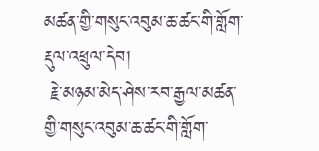མཚན་གྱི་གསུང་འབུམ་ཆ་ཚང་གི་གློག་རྡུལ་འཕྲུལ་དེབ།
 རྗེ་མཉམ་མེད་ཤེས་རབ་རྒྱལ་མཚན་གྱི་གསུང་འབུམ་ཆ་ཚང་གི་གློག་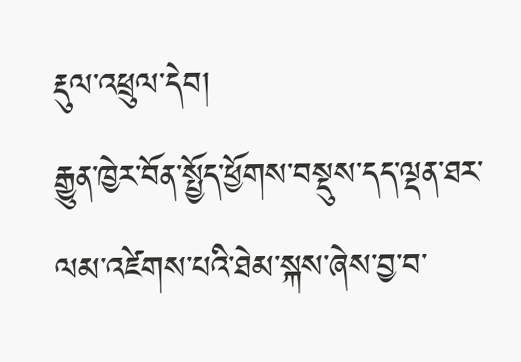རྡུལ་འཕྲུལ་དེབ།
རྒྱུན་ཁྱེར་བོན་སྤྱོད་ཕྱོགས་བསྡུས་དད་ལྡན་ཐར་ལམ་འཛེགས་པའི་ཐེམ་སྐས་ཞེས་བྱ་བ་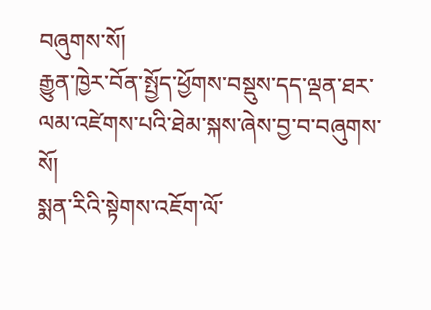བཞུགས་སོ།
རྒྱུན་ཁྱེར་བོན་སྤྱོད་ཕྱོགས་བསྡུས་དད་ལྡན་ཐར་ལམ་འཛེགས་པའི་ཐེམ་སྐས་ཞེས་བྱ་བ་བཞུགས་སོ།
སྨན་རིའི་སྟེགས་འཇོག་ལོ་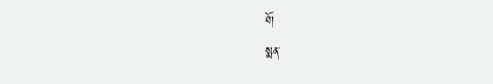ཐོ།
སྨན་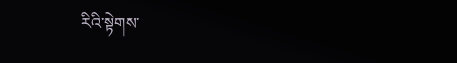རིའི་སྟེགས་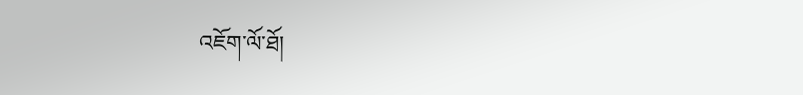འཇོག་ལོ་ཐོ།